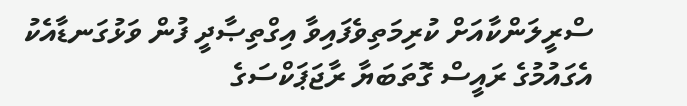ސްރީލަންކާއަށް ކުރިމަތިވެފައިވާ އިގްތިޞާދީ ފުން ވަޅުގަނޑާއެކު އެގައުމުގެ ރައީސް ގޮތަބަޔާ ރާޖަޕަކްސަގެ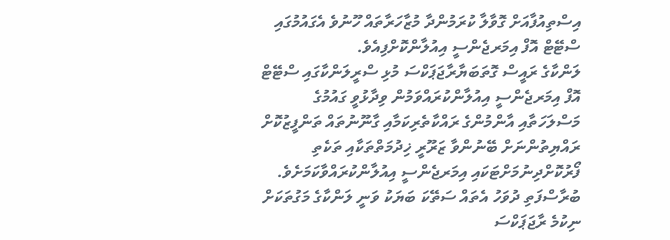އިސްތިއުފާއަށް ގޮވާލާ ކުރަމުންދާ މުޒާހަރާތައް ހޫނުވެ އެގައުމުގައި ސްޓޭޓް އޮފް އިމަރޖެންސީ އިއުލާންކޮށްފިއެވެ.
ލަންކާގެ ރައީސް ގޮތަބަޔާރާޖަޕަކްސަ މުޅި ސްރީލަންކާގައި ސްޓޭޓް އޮފް އިމަރޖެންސީ އިއުލާންކުރައްވަމުން ވިދާޅުވީ ގައުމުގެ މަސްލަހަތާއި އާންމުންގެ ރައްކާތެރިކަމާއި ގާނޫނުތައް ތަންފީޒުކޮށް ރައްޔިތުންނަށް ބޭނުންވާ ޒަރޫރީ ޚިދުމަތްތަކާއި ތަކެތި ފޯރުކޮށްދިނުމަށްޓަކައި އިމަރޖެންސީ އިއުލާންކުރައްވާކަމަށެވެ. ބުރާސްފަތި ދުވަހު އެތައް ސަތޭކަ ބަޔަކު ވަނީ ލަންކާގެ މަގުތަކަށް ނިކުމެ ރާޖަޕަކްސަ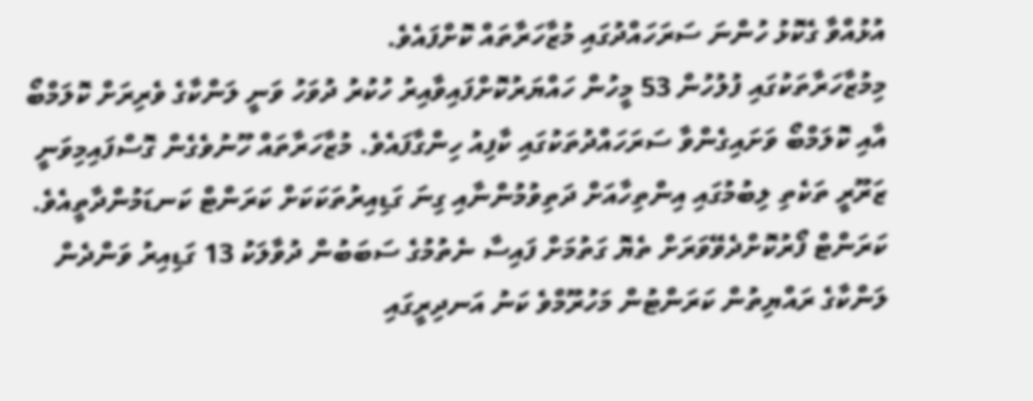އުޅުއްވާ ގެކޮޅު ހުންނަ ސަރަހައްދުގައި މުޒާހަރާތައް ކޮށްފައެވެ.
މިމުޒާހަރާތަކުގައި ފުލުހުން 53 މީހުން ހައްޔަރުކޮށްފައިވާއިރު ހުކުރު ދުވަހު ވަނީ ލަންކާގެ ވެރިރަށް ކޮލަމްބޯ އާއި ކޮލަމްބޯ ވަށައިގެންވާ ސަރަހައްދުތަކުގައި ކާފިއު ހިންގާފައެވެ. މުޒާހަރާތައް ހޫނުވެގެން ގޮސްފައިމިވަނީ ޒަރޫރީ ތަކެތި ލިބުމުގައި އިންތިހާއަށް ދަތިވުމުންނާއި ގިނަ ގަޑިއިރުތަކަކަށް ކަރަންޓް ކަނޑަމުންދާތީއެވެ.
ކަރަންޓް ފޯރުކޮށްދެވޭވަރަށް ތެޔޮ ގަތުމަށް ފައިސާ ނެތުމުގެ ސަބަބުން ދުވާލަކު 13 ގަޑިއިރު ވަންދެން ލަންކާގެ ރައްޔިތުން ކަރަންޓުން މަހުރޫމްވެ ކަނު އަނދިރީގައި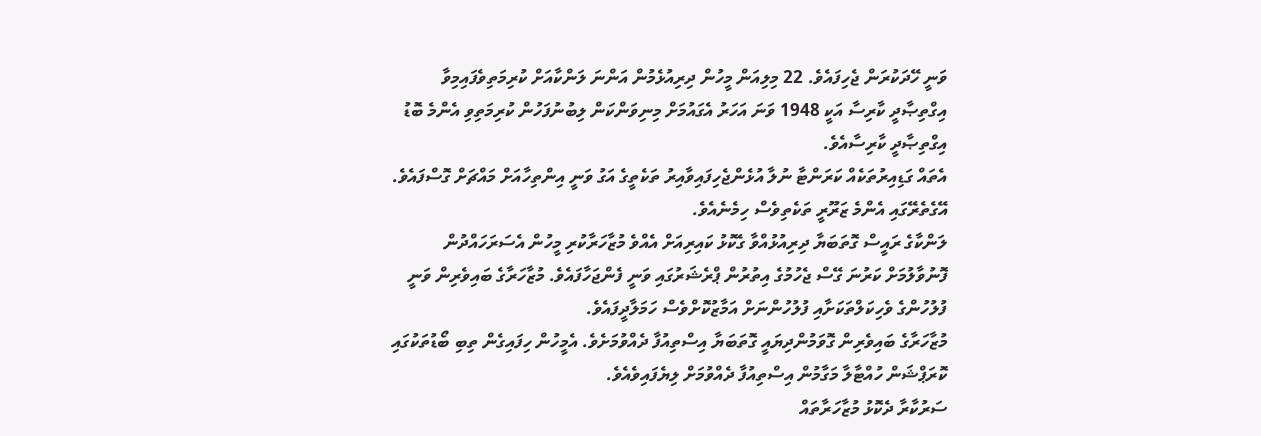ވަނީ ހޭދަކުރަން ޖެހިފައެވެ. 22 މިލިއަން މީހުން ދިރިއުޅެމުން އަންނަ ލަންކާއަށް ކުރިމަތިވެފައިމިވާ އިގްތިޞާދީ ކާރިސާ އަކީ 1948 ވަނަ އަހަރު އެގައުމަށް މިނިވަންކަން ލިބުނުފަހުން ކުރިމަތިވި އެންމެ ބޮޑު އިގްތިޞާދީ ކާރިސާއެވެ.
އެތައް ގަޑިއިރުތަކެއް ކަރަންޓާ ނުލާ އުޅެންޖެހިފައިވާއިރު ތަކެތީގެ އަގު ވަނީ އިންތިހާއަށް މައްޗަށް ގޮސްފައެވެ. އޭގެތެރޭގައި އެންމެ ޒަރޫރީ ތަކެތިވެސް ހިމެނެއެވެ.
ލަންކާގެ ރައީސް ގޮތަބަޔާ ދިރިއުޅުއްވާ ގެކޮޅު ކައިރިއަށް އެއްވެ މުޒާހަރާކުރި މީހުން އެސަރަހައްދުން ފޮނުވާލުމަށް ކަރުނަ ގޭސް ޖެހުމުގެ އިތުރުން ޕްރެޝަރުގައި ވަނީ ފެންޖަހާފައެވެ. މުޒާހަރާގެ ބައިވެރިން ވަނީ ފުލުހުންގެ ވެހިކަލްތަކަށާއި ފުލުހުންނަށް އަމާޒުކޮށްވެސް ހަމަލާދީފައެވެ.
މުޒާހަރާގެ ބައިވެރިން ގޮވަމުންދިޔައީ ގޮތަބަޔާ އިސްތިއުފާ ދެއްވުމަށެވެ. އެމީހުން ހިފައިގެން ތިބި ބޯޑުތަކުގައި ކޮރަޕްޝަން ހުއްޓާލާ މަގާމުން އިސްތިއުފާ ދެއްވުމަށް ލިޔެފައިވެއެވެ.
ސަރުކާރާ ދެކޮޅު މުޒާހަރާތައް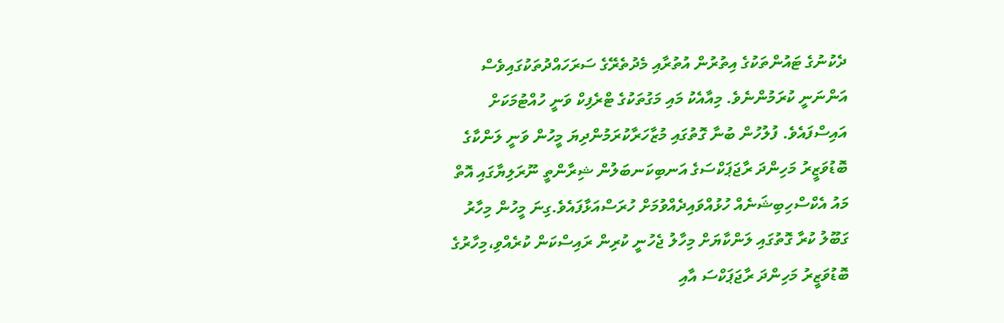ދެކުނުގެ ޓައުންތަކުގެ އިތުރުން އުތުރާއި މެދުތެރޭގެ ސަރަހައްދުތަކުގައިވެސް އަންނަނީ ކުރަމުންނެވެ. މިއާއެކު މައި މަގުތަކުގެ ޓްރެފިކް ވަނީ ހުއްޓުމަކަށް އައިސްފައެވެ. ފުލުހުން ބުނާ ގޮތުގައި މުޒާހަރާކުރަމުންދިޔަ މީހުން ވަނީ ލަންކާގެ ބޮޑުވަޒީރު މަހިންދަ ރާޖަޕަކްސަގެ އަނބިކަނބަލުން ޝިރާންތީ ނޫރަލިޔާގައި އޮތް މައު އެކްސްހިބިޝަނެއް ހުޅުއްވައިދެއްވުމަށް ހުރަސްއަޅާފައެވެ.ގިނަ މީހުން މިހާރު ގަބޫލު ކުރާ ގޮތުގައި ލަންކާޔަށް މިހާލު ޖެހުނީ ކުރިން ރައިސްކަން ކުރެއްވި،މިހާރުގެ ބޮޑުވަޒީރު މަހިންދަ ރާޖަޕަކްސަ އާއި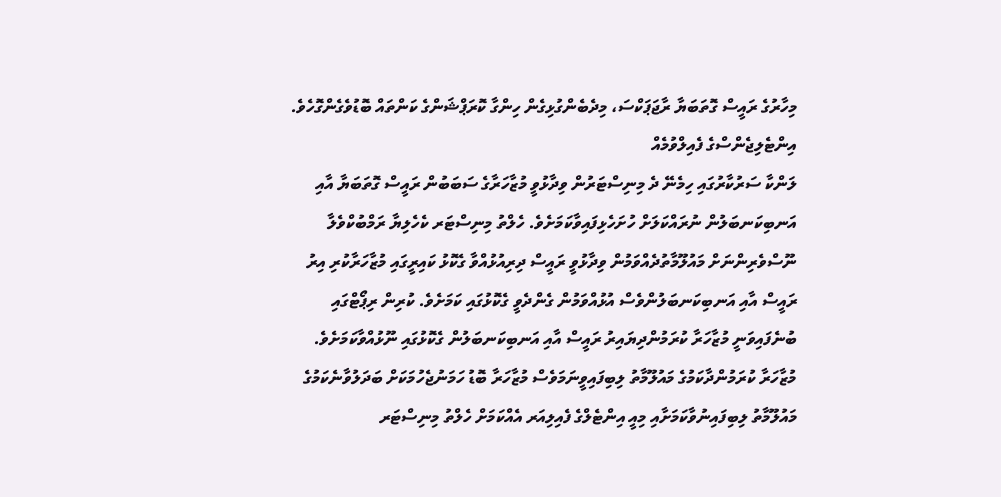މިހާރުގެ ރައީސް ގޮތަބަޔާ ރާޖަޕަކްސަ، މިދެބެންގުޅިގެން ހިންގާ ކޮރަޕްޝަންގެ ކަންތައް ބޮޑުވެގެންގޮހެވެ.
އިންޓެލިޖެންސްގެ ފެއިލްވުމެއް
ލަންކާ ސަރުކާރުގައި ހިމެނޭ ދެ މިނިސްޓަރުން ވިދާޅުވީ މުޒާހަރާގެ ސަބަބުން ރައީސް ގޮތަބަޔާ އާއި އަނބިކަނބަލުން ނުރައްކަލަށް ހުށަހެޅިފައިވާކަމަށެވެ. ހެލްތު މިނިސްޓަރ ކެހެލިޔާ ރަމްބުކްވެލާ ނޫސްވެރިންނަށް މައުލޫމާތުދެއްވަމުން ވިދާޅުވީ ރައީސް ދިރިއުޅުއްވާ ގެކޮޅު ކައިރީގައި މުޒާހަރާކުރި އިރު ރައީސް އާއި އަނބިކަނބަލުންވެސް އުޅުއްވަމުން ގެންދެވީ ގެކޮޅުގައި ކަމަށެވެ. ކުރިން ރިޕޯޓްގައި ބުނެފައިވަނީ މުޒާހަރާ ކުރަމުންދިޔައިރު ރައީސް އާއި އަނބިކަނބަލުން ގެކޮޅުގައި ނޫޅުއްވާކަމަށެވެ.
މުޒާހަރާ ކުރަމުންދާކަމުގެ މައުލޫމާތު ލިބިފައިވީނަމަވެސް މުޒާހަރާ ބޮޑު ހަމަނުޖެހުމަކަށް ބަދަލުވާނެކަމުގެ މައުލޫމާތު ލިބިފައިނުވާކަމަށާއި މިއީ އިންޓެލްގެ ފެއިލިއަރ އެއްކަމަށް ހެލްތު މިނިސްޓަރ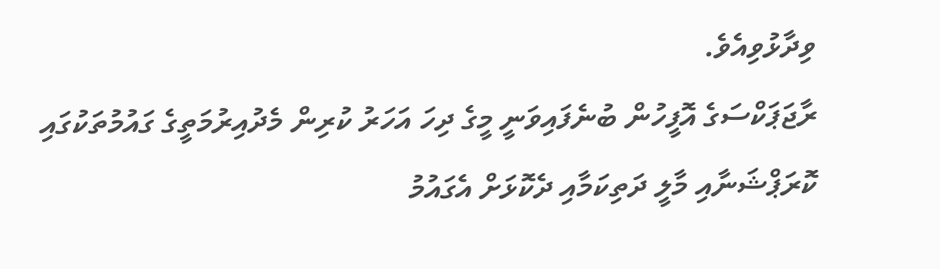ވިދާޅުވިއެވެ.
ރާޖަޕަކްސަގެ އޮފީހުން ބުނެފައިވަނީ މީގެ ދިހަ އަހަރު ކުރިން މެދުއިރުމަތީގެ ގައުމުތަކުގައި ކޮރަޕްޝަނާއި މާލީ ދަތިކަމާއި ދެކޮޅަށް އެގައުމު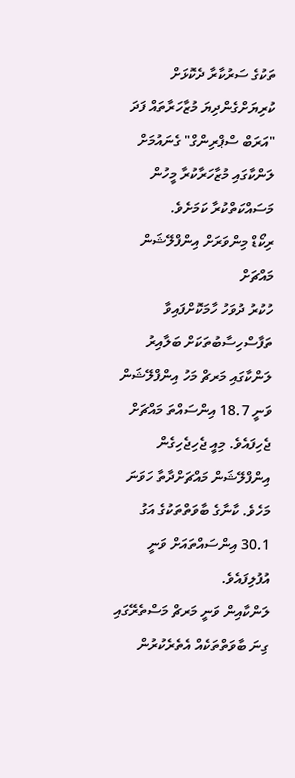ތަކުގެ ސަރުކާރާ ދެކޮޅަށް ކުރިޔަށްގެންދިޔަ މުޒާހަރާތައް ފަދަ "އަރަބް ސްޕްރިންގް" ގެނައުމަށް ލަންކާގައި މުޒާހަރާކުރާ މީހުން މަސައްކަތްކުރާ ކަމަށެވެ.
ރިކޯޑް މިންވަރަށް އިންފްލޭޝަން މައްޗަށް
ހުކުރު ދުވަހު ހާމަކޮށްފައިވާ ތަފާސްހިސާބުތަކަށް ބަލާއިރު ލަންކާގައި މަރޗް މަހު އިންފްލޭޝަން ވަނީ 18.7 އިންސައްތަ މައްޗަށް ޖެހިފައެވެ. މިއީ ޖެހިޖެހިގެން އިންފްލޭޝަން މައްޗަށްދާތާ ހަވަނަ މަހެވެ. ކާނާގެ ބާވަތްތަކުގެ އަގު 30.1 އިންސައްތައަށް ވަނީ އުފުލިފައެވެ.
ލަންކާއިން ވަނީ މަރޗް މަސްތެރޭގައި ގިނަ ބާވަތްތަކެއް އެތެރެކުރުން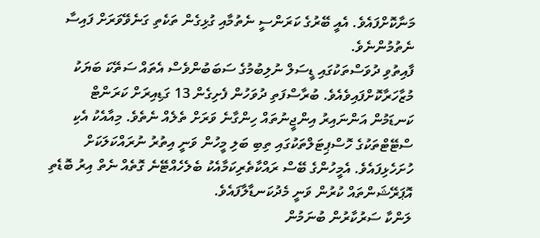މަނާކޮށްފައެވެ. އެއީ ބޭރުގެ ކަރަންސީ ނެތުމާއި ގުޅިގެން ތަކެތި ގަނެވޭވަރަށް ފައިސާ ނެތުމުންނެވެ.
ފާއިތުވި ދުވަސްތަކުގައި ޑީސަލް ނުލިބުމުގެ ސަބަބުންވެސް އެތައް ސަތޭކަ ބަޔަކު މުޒާހަރާކޮށްފައިވެއެވެ. ބުރާސްފަތި ދުވަހުން ފެށިގެން 13 ގަޑިއިރަށް ކަރަންޓް ކަނޑަމުން އަންނައިރު އިންޖީނުތައް ހިންގާނެ ވަރަށް ތެލެއް ނެތެވެ. މިއާއެކު އެކި ސްޓޭޓްތަކުގެ ހޮސްޕިޓަލްތަކުގައި ތިބި ބަލި މީހުން ވަނީ އިތުރު ނުރައްކަލަކަށް ހުށަހެޅިފައެވެ. އެމީހުންގެ ބޭސް ރައްކާތެރިކަމާއެކު ބެލެހެއްޓޭނެ ގޮތެއް ނެތް އިރު ބޮޑެތި އޮޕަރޭޝަންތައް ކުރުން ވަނީ މެދުކަނޑާލާފައެވެ.
ލަންކާ ސަރުކާރުން ބުނަމުން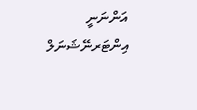އަންނަނީ އިންޓަރނޭޝަނަލް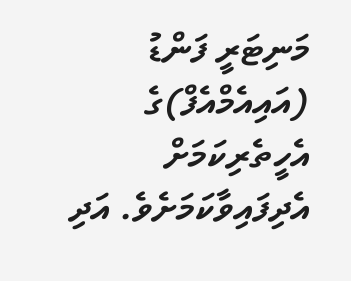މަނިޓަރީ ފަންޑު (އައިއެމްއެފް)ގެ އެހީތެރިކަމަށް އެދިފައިވާކަމަށެވެ. އަދި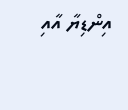އިންޑިޔާ އާއި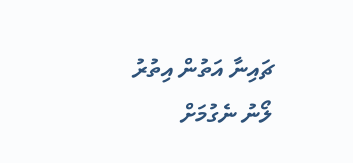ޗައިނާ އަތުން އިތުރު ލޯނު ނެގުމަށް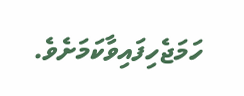ހަމަޖެހިފައިވާކަމަށެވެ.